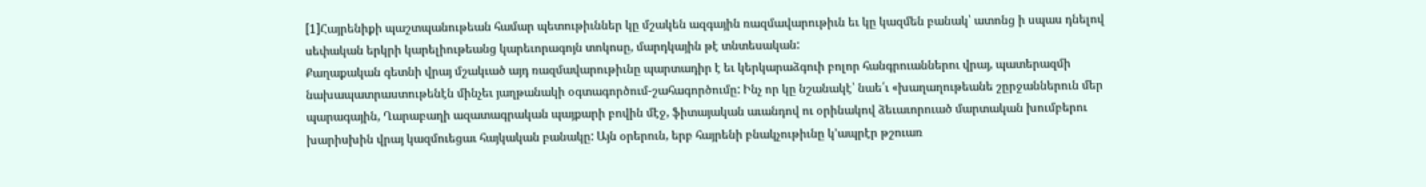[1]Հայրենիքի պաշտպանութեան համար պետութիւններ կը մշակեն ազգային ռազմավարութիւն եւ կը կազմեն բանակ՝ ատոնց ի սպաս դնելով սեփական երկրի կարելիութեանց կարեւորագոյն տոկոսը, մարդկային թէ տնտեսական:
Քաղաքական գետնի վրայ մշակւած այդ ռազմավարութիւնը պարտադիր է եւ կերկարաձգուի բոլոր հանգրուաններու վրայ, պատերազմի նախապատրաստութենէն մինչեւ յաղթանակի օգտագործում-շահագործումը: Ինչ որ կը նշանակէ՝ նաե՛ւ «խաղաղութեանե շըրջաններուն մեր պարագային, Ղարաբաղի ազատագրական պայքարի բովին մէջ, ֆիտայական աւանդով ու օրինակով ձեւաւորուած մարտական խումբերու խարիսխին վրայ կազմուեցաւ հայկական բանակը: Այն օրերուն, երբ հայրենի բնակչութիւնը կ’ապրէր թշուառ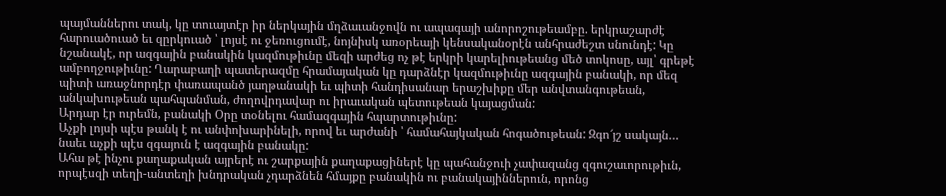պայմաններու տակ, կը տուայտէր իր ներկային մղձաւանջովն ու ապագայի անորոշութեամբը. երկրաշարժէ հարուածուած եւ զըրկուած ՝ լոյսէ ու ջեռուցումէ, նոյնիսկ առօրեայի կենսականօրէն անհրաժեշտ սնունդէ: Կը նշանակէ, որ ազգային բանակին կազմութիւնը մեզի արժեց ոչ թէ երկրի կարելիութեանց մեծ տոկոսը, այլ՝ գրեթէ ամբողջութիւնը: Ղարաբաղի պատերազմը հրամայական կը դարձնէր կազմութիւնը ազգային բանակի, որ մեզ պիտի առաջնորդէր փառապանծ յաղթանակի եւ պիտի հանդիսանար երաշխիքը մեր անվտանգութեան, անկախութեան պահպանման, ժողովրդավար ու իրաւական պետութեան կայացման:
Արդար էր ուրեմն, բանակի Օրը տօնելու համազգային հպարտութիւնը:
Աչքի լոյսի պէս թանկ է ու անփոխարինելի, որով եւ արժանի ՝ համահայկական հոգածութեան: Զգո՜յշ սակայն… նաեւ աչքի պէս զգայուն է ազգային բանակը:
Ահա թէ ինչու քաղաքական այրերէ ու շարքային քաղաքացիներէ կը պահանջուի չափազանց զգուշաւորութիւն, որպէսզի տեղի-անտեղի խնդրական չդարձնեն հմայքը բանակին ու բանակայիններուն, որոնց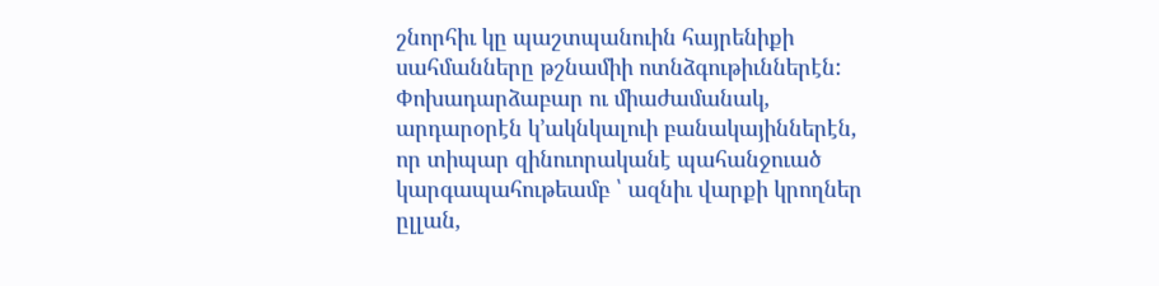շնորհիւ կը պաշտպանուին հայրենիքի սահմանները թշնամիի ոտնձգութիւններէն: Փոխադարձաբար ու միաժամանակ, արդարօրէն կ’ակնկալուի բանակայիններէն, որ տիպար զինուորականէ պահանջուած կարգապահութեամբ ՝ ազնիւ վարքի կրողներ ըլլան,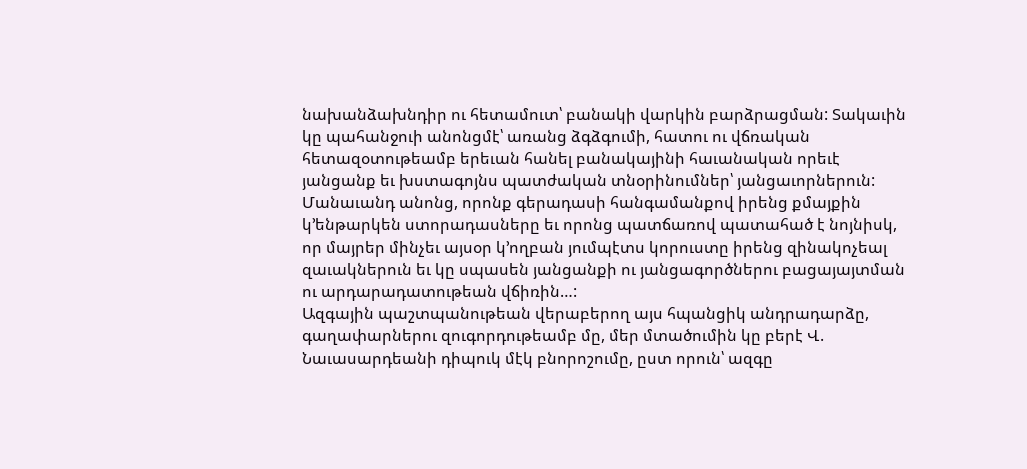նախանձախնդիր ու հետամուտ՝ բանակի վարկին բարձրացման: Տակաւին կը պահանջուի անոնցմէ՝ առանց ձգձգումի, հատու ու վճռական հետազօտութեամբ երեւան հանել բանակայինի հաւանական որեւէ յանցանք եւ խստագոյնս պատժական տնօրինումներ՝ յանցաւորներուն: Մանաւանդ անոնց, որոնք գերադասի հանգամանքով իրենց քմայքին կ’ենթարկեն ստորադասները եւ որոնց պատճառով պատահած է նոյնիսկ, որ մայրեր մինչեւ այսօր կ’ողբան յումպէտս կորուստը իրենց զինակոչեալ զաւակներուն եւ կը սպասեն յանցանքի ու յանցագործներու բացայայտման ու արդարադատութեան վճիռին…:
Ազգային պաշտպանութեան վերաբերող այս հպանցիկ անդրադարձը, գաղափարներու զուգորդութեամբ մը, մեր մտածումին կը բերէ Վ. Նաւասարդեանի դիպուկ մէկ բնորոշումը, ըստ որուն՝ ազգը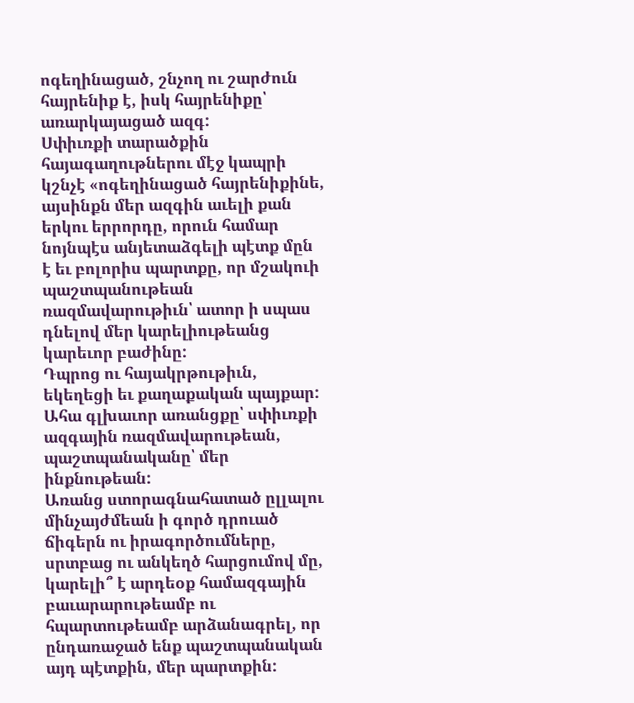ոգեղինացած, շնչող ու շարժուն հայրենիք է, իսկ հայրենիքը՝ առարկայացած ազգ:
Սփիւռքի տարածքին հայագաղութներու մէջ կապրի կշնչէ «ոգեղինացած հայրենիքինե, այսինքն մեր ազգին աւելի քան երկու երրորդը, որուն համար նոյնպէս անյետաձգելի պէտք մըն է եւ բոլորիս պարտքը, որ մշակուի պաշտպանութեան ռազմավարութիւն՝ ատոր ի սպաս դնելով մեր կարելիութեանց կարեւոր բաժինը:
Դպրոց ու հայակրթութիւն, եկեղեցի եւ քաղաքական պայքար: Ահա գլխաւոր առանցքը՝ սփիւռքի ազգային ռազմավարութեան, պաշտպանականը՝ մեր ինքնութեան:
Առանց ստորագնահատած ըլլալու մինչայժմեան ի գործ դրուած ճիգերն ու իրագործումները, սրտբաց ու անկեղծ հարցումով մը, կարելի՞ է արդեօք համազգային բաւարարութեամբ ու հպարտութեամբ արձանագրել, որ ընդառաջած ենք պաշտպանական այդ պէտքին, մեր պարտքին: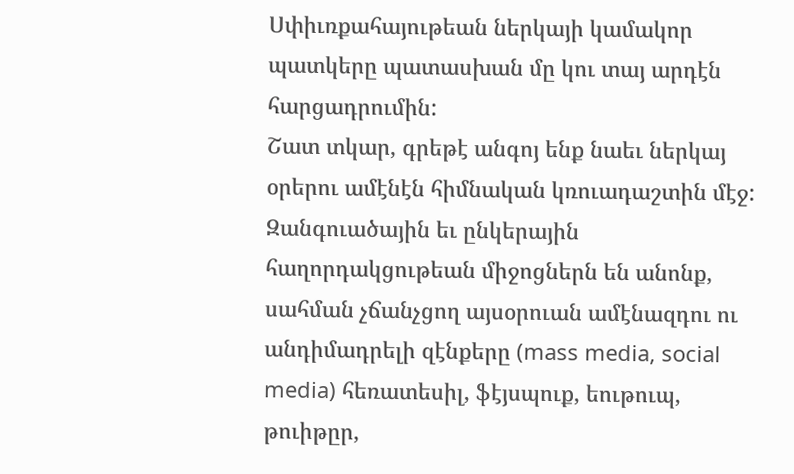Սփիւռքահայութեան ներկայի կամակոր պատկերը պատասխան մը կու տայ արդէն հարցադրումին:
Շատ տկար, գրեթէ անգոյ ենք նաեւ ներկայ օրերու ամէնէն հիմնական կռուադաշտին մէջ: Զանգուածային եւ ընկերային հաղորդակցութեան միջոցներն են անոնք, սահման չճանչցող այսօրուան ամէնազդու ու անդիմադրելի զէնքերը (mass media, social media) հեռատեսիլ, ֆէյսպուք, եութուպ, թուիթըր,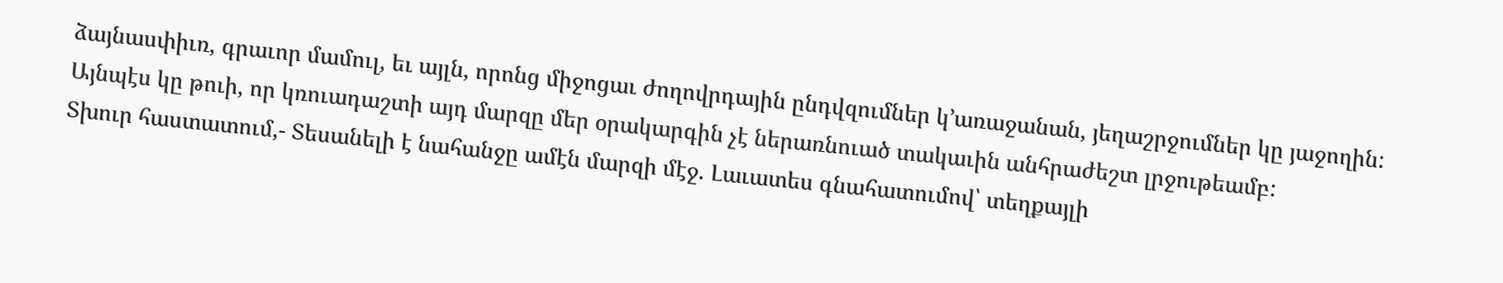ձայնասփիւռ, գրաւոր մամուլ, եւ այլն, որոնց միջոցաւ ժողովրդային ընդվզումներ կ’առաջանան, յեղաշրջումներ կը յաջողին: Այնպէս կը թուի, որ կռուադաշտի այդ մարզը մեր օրակարգին չէ ներառնուած տակաւին անհրաժեշտ լրջութեամբ:
Տխուր հաստատում,- Տեսանելի է նահանջը ամէն մարզի մէջ. Լաւատես գնահատումով՝ տեղքայլի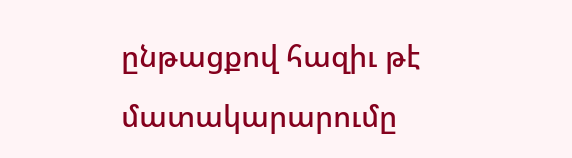ընթացքով հազիւ թէ մատակարարումը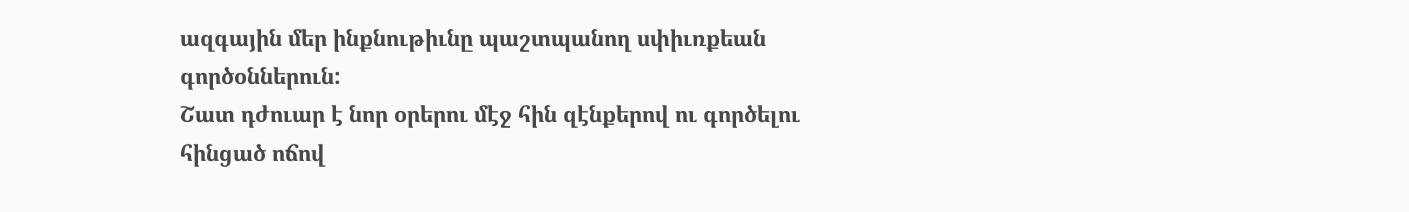ազգային մեր ինքնութիւնը պաշտպանող սփիւռքեան գործօններուն:
Շատ դժուար է նոր օրերու մէջ հին զէնքերով ու գործելու հինցած ոճով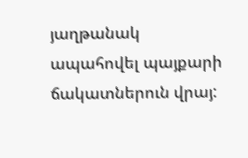յաղթանակ ապահովել պայքարի ճակատներուն վրայ: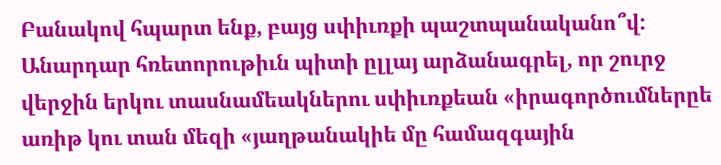Բանակով հպարտ ենք, բայց սփիւռքի պաշտպանականո՞վ:
Անարդար հռետորութիւն պիտի ըլլայ արձանագրել, որ շուրջ վերջին երկու տասնամեակներու սփիւռքեան «իրագործումներըե առիթ կու տան մեզի «յաղթանակիե մը համազգային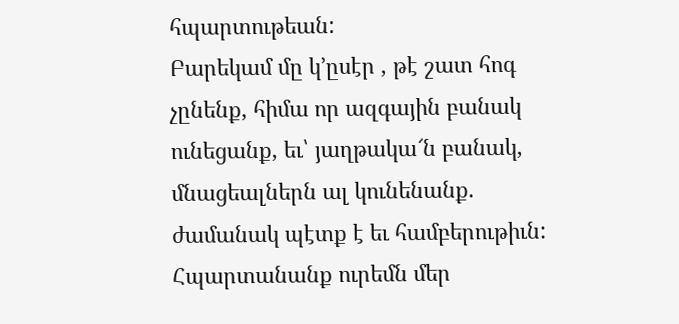հպարտութեան:
Բարեկամ մը կ’ըսէր , թէ շատ հոգ չընենք, հիմա որ ազգային բանակ ունեցանք, եւ՝ յաղթակա՜ն բանակ, մնացեալներն ալ կունենանք. ժամանակ պէտք է եւ համբերութիւն:
Հպարտանանք ուրեմն մեր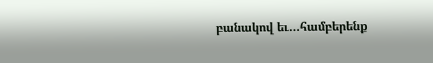բանակով եւ…համբերենք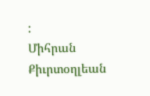:
Միհրան Քիւրտօղլեան